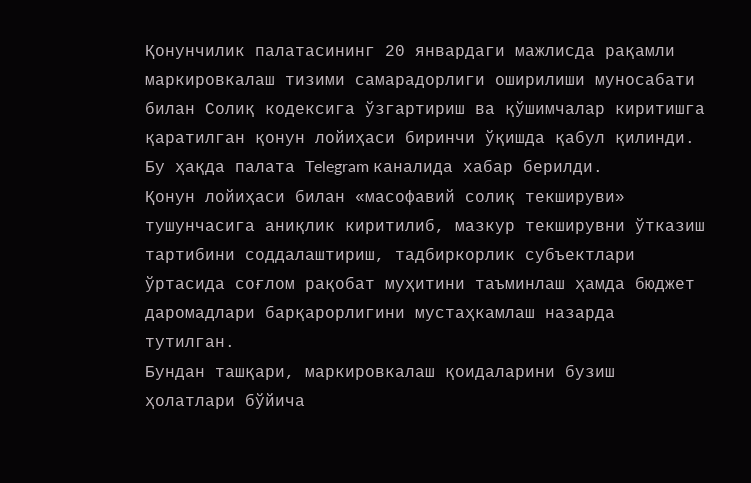Қонунчилик палатасининг 20 январдаги мажлисда рақамли маркировкалаш тизими самарадорлиги оширилиши муносабати билан Солиқ кодексига ўзгартириш ва қўшимчалар киритишга қаратилган қонун лойиҳаси биринчи ўқишда қабул қилинди. Бу ҳақда палата Telegram каналида хабар берилди.
Қонун лойиҳаси билан «масофавий солиқ текшируви» тушунчасига аниқлик киритилиб, мазкур текширувни ўтказиш тартибини соддалаштириш, тадбиркорлик субъектлари ўртасида соғлом рақобат муҳитини таъминлаш ҳамда бюджет даромадлари барқарорлигини мустаҳкамлаш назарда тутилган.
Бундан ташқари, маркировкалаш қоидаларини бузиш ҳолатлари бўйича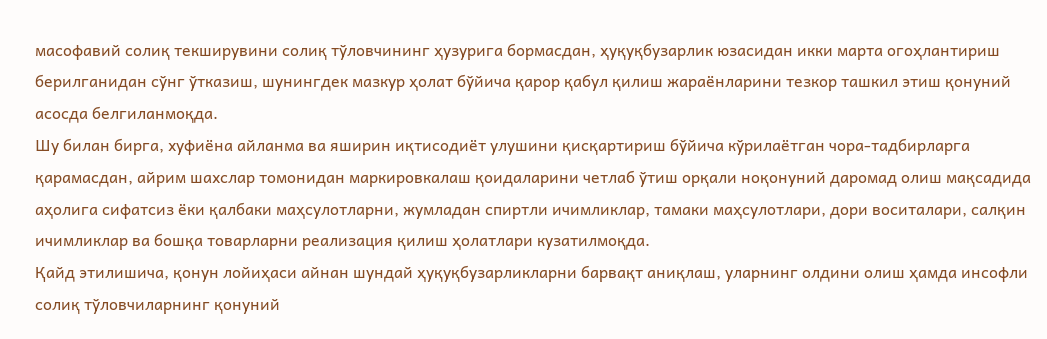масофавий солиқ текширувини солиқ тўловчининг ҳузурига бормасдан, ҳуқуқбузарлик юзасидан икки марта огоҳлантириш берилганидан сўнг ўтказиш, шунингдек мазкур ҳолат бўйича қарор қабул қилиш жараёнларини тезкор ташкил этиш қонуний асосда белгиланмоқда.
Шу билан бирга, хуфиёна айланма ва яширин иқтисодиёт улушини қисқартириш бўйича кўрилаётган чора-тадбирларга қарамасдан, айрим шахслар томонидан маркировкалаш қоидаларини четлаб ўтиш орқали ноқонуний даромад олиш мақсадида аҳолига сифатсиз ёки қалбаки маҳсулотларни, жумладан спиртли ичимликлар, тамаки маҳсулотлари, дори воситалари, салқин ичимликлар ва бошқа товарларни реализация қилиш ҳолатлари кузатилмоқда.
Қайд этилишича, қонун лойиҳаси айнан шундай ҳуқуқбузарликларни барвақт аниқлаш, уларнинг олдини олиш ҳамда инсофли солиқ тўловчиларнинг қонуний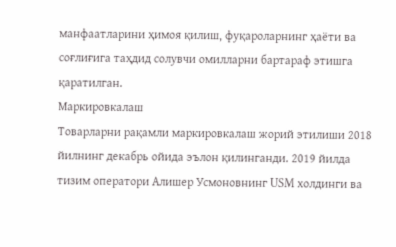манфаатларини ҳимоя қилиш, фуқароларнинг ҳаёти ва соғлиғига таҳдид солувчи омилларни бартараф этишга қаратилган.
Маркировкалаш
Товарларни рақамли маркировкалаш жорий этилиши 2018 йилнинг декабрь ойида эълон қилинганди. 2019 йилда тизим оператори Алишер Усмоновнинг USM холдинги ва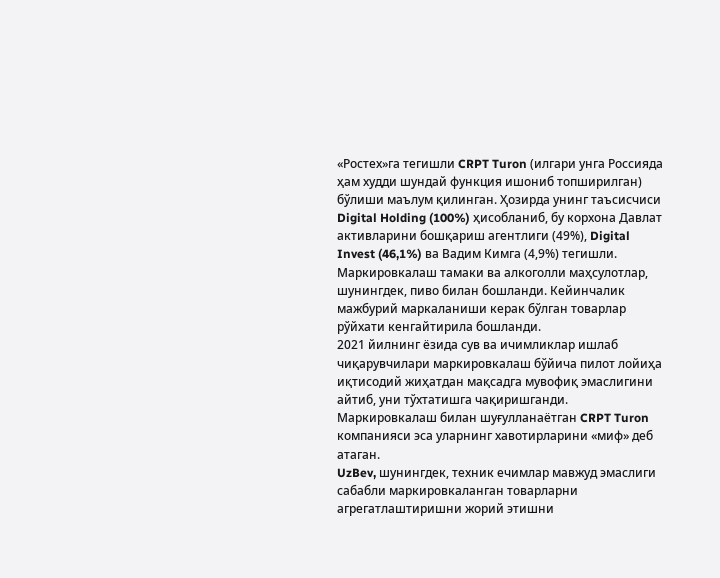«Ростех»га тегишли CRPT Turon (илгари унга Россияда ҳам худди шундай функция ишониб топширилган) бўлиши маълум қилинган. Ҳозирда унинг таъсисчиси Digital Holding (100%) ҳисобланиб, бу корхона Давлат активларини бошқариш агентлиги (49%), Digital Invest (46,1%) ва Вадим Кимга (4,9%) тегишли.
Маркировкалаш тамаки ва алкоголли маҳсулотлар, шунингдек, пиво билан бошланди. Кейинчалик мажбурий маркаланиши керак бўлган товарлар рўйхати кенгайтирила бошланди.
2021 йилнинг ёзида сув ва ичимликлар ишлаб чиқарувчилари маркировкалаш бўйича пилот лойиҳа иқтисодий жиҳатдан мақсадга мувофиқ эмаслигини айтиб, уни тўхтатишга чақиришганди. Маркировкалаш билан шуғулланаётган CRPT Turon компанияси эса уларнинг хавотирларини «миф» деб атаган.
UzBev, шунингдек, техник ечимлар мавжуд эмаслиги сабабли маркировкаланган товарларни агрегатлаштиришни жорий этишни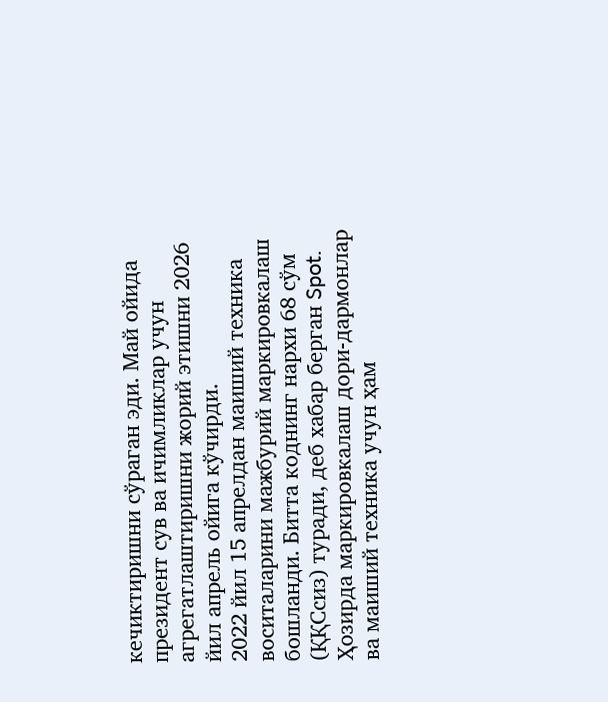кечиктиришни сўраган эди. Май ойида президент сув ва ичимликлар учун агрегатлаштиришни жорий этишни 2026 йил апрель ойига кўчирди.
2022 йил 15 апрелдан маиший техника воситаларини мажбурий маркировкалаш бошланди. Битта коднинг нархи 68 сўм (ҚҚСсиз) туради, деб хабар берган Spot.
Ҳозирда маркировкалаш дори-дармонлар ва маиший техника учун ҳам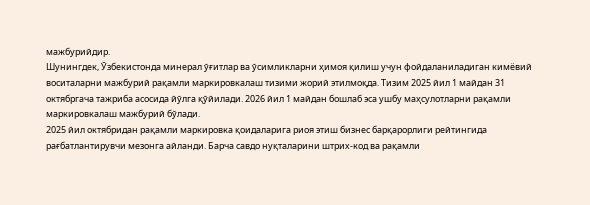мажбурийдир.
Шунингдек, Ўзбекистонда минерал ўғитлар ва ўсимликларни ҳимоя қилиш учун фойдаланиладиган кимёвий воситаларни мажбурий рақамли маркировкалаш тизими жорий этилмоқда. Тизим 2025 йил 1 майдан 31 октябргача тажриба асосида йўлга қўйилади. 2026 йил 1 майдан бошлаб эса ушбу маҳсулотларни рақамли маркировкалаш мажбурий бўлади.
2025 йил октябридан рақамли маркировка қоидаларига риоя этиш бизнес барқарорлиги рейтингида рағбатлантирувчи мезонга айланди. Барча савдо нуқталарини штрих-код ва рақамли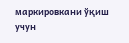маркировкани ўқиш учун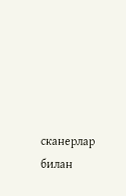сканерлар билан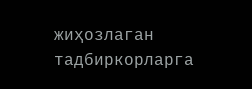жиҳозлаган тадбиркорларга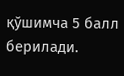қўшимча 5 балл берилади.